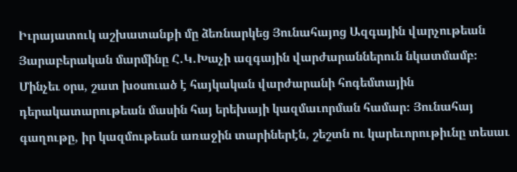Իւրայատուկ աշխատանքի մը ձեռնարկեց Յունահայոց Ազգային վարչութեան Յարաբերական մարմինը Հ.Կ.Խաչի ազգային վարժարաններուն նկատմամբ։ Մինչեւ օրս, շատ խօսուած է հայկական վարժարանի հոգեմտային դերակատարութեան մասին հայ երեխայի կազմաւորման համար։ Յունահայ գաղութը, իր կազմութեան առաջին տարիներէն, շեշտն ու կարեւորութիւնը տեսաւ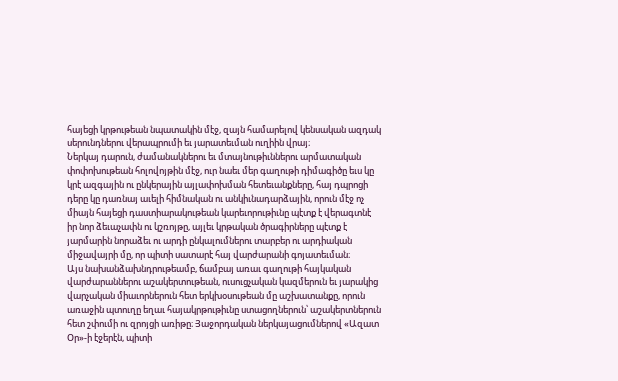հայեցի կրթութեան նպատակին մէջ, զայն համարելով կենսական ազդակ սերունդներու վերապրումի եւ յարատեւման ուղիին վրայ։
Ներկայ դարուն, ժամանակներու եւ մտայնութիւններու արմատական փոփոխութեան հոլովոյթին մէջ, ուր նաեւ մեր գաղութի դիմագիծը եւս կը կրէ ազգային ու ընկերային այլափոխման հետեւանքները, հայ դպրոցի դերը կը դառնայ աւելի հիմնական ու անկիւնադարձային, որուն մէջ ոչ միայն հայեցի դաստիարակութեան կարեւորութիւնը պէտք է վերագտնէ իր նոր ձեւաչափն ու կշռոյթը, այլեւ կրթական ծրագիրները պէտք է յարմարին նորաձեւ ու արդի ընկալումներու տարբեր ու արդիական միջավայրի մը, որ պիտի սատարէ հայ վարժարանի գոյատեւման։
Այս նախանձախնդրութեամբ, ճամբայ առաւ գաղութի հայկական վարժարաններու աշակերտութեան, ուսուցչական կազմերուն եւ յարակից վարչական միաւորներուն հետ երկխօսութեան մը աշխատանքը, որուն առաջին պտուղը եղաւ հայակրթութիւնը ստացողներուն՝ աշակերտներուն հետ շփումի ու զրոյցի առիթը։ Յաջորդական ներկայացումներով «Ազատ Օր»-ի էջերէն, պիտի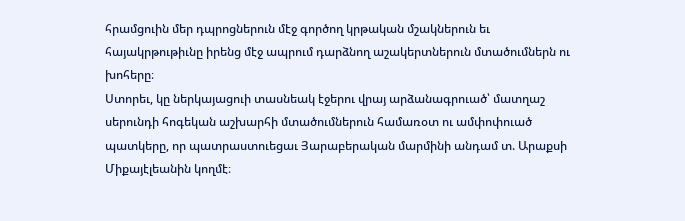հրամցուին մեր դպրոցներուն մէջ գործող կրթական մշակներուն եւ հայակրթութիւնը իրենց մէջ ապրում դարձնող աշակերտներուն մտածումներն ու խոհերը։
Ստորեւ, կը ներկայացուի տասնեակ էջերու վրայ արձանագրուած՝ մատղաշ սերունդի հոգեկան աշխարհի մտածումներուն համառօտ ու ամփոփուած պատկերը, որ պատրաստուեցաւ Յարաբերական մարմինի անդամ տ. Արաքսի Միքայէլեանին կողմէ։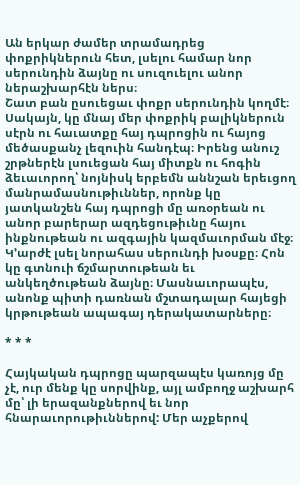Ան երկար ժամեր տրամադրեց փոքրիկներուն հետ, լսելու համար նոր սերունդին ձայնը ու սուզուելու անոր ներաշխարհէն ներս։
Շատ բան ըսուեցաւ փոքր սերունդին կողմէ։ Սակայն, կը մնայ մեր փոքրիկ բալիկներուն սէրն ու հաւատքը հայ դպրոցին ու հայոց մեծասքանչ լեզուին հանդէպ։ Իրենց անուշ շրթներէն լսուեցան հայ միտքն ու հոգին ձեւաւորող՝ նոյնիսկ երբեմն աննշան երեւցող մանրամասնութիւններ, որոնք կը յատկանշեն հայ դպրոցի մը առօրեան ու անոր բարերար ազդեցութիւնը հայու ինքնութեան ու ազգային կազմաւորման մէջ։
Կ՚արժէ լսել նորահաս սերունդի խօսքը։ Հոն կը գտնուի ճշմարտութեան եւ անկեղծութեան ձայնը։ Մասնաւորապէս, անոնք պիտի դառնան մշտադալար հայեցի կրթութեան ապագայ դերակատարները։

* * *

Հայկական դպրոցը պարզապէս կառոյց մը չէ, ուր մենք կը սորվինք, այլ ամբողջ աշխարհ մը՝ լի երազանքներով եւ նոր հնարաւորութիւններով: Մեր աչքերով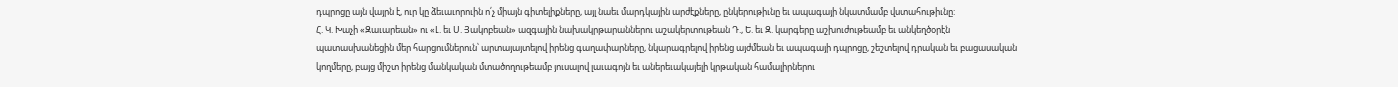դպրոցը այն վայրն է, ուր կը ձեւաւորուին ո՛չ միայն գիտելիքները, այլ նաեւ մարդկային արժէքները, ընկերութիւնը եւ ապագայի նկատմամբ վստահութիւնը:
Հ. Կ. Խաչի «Զաւարեան» ու «Լ. եւ Ս. Յակոբեան» ազգային նախակրթարաններու աշակերտութեան Դ., Ե. եւ Զ. կարգերը աշխուժութեամբ եւ անկեղծօրէն պատասխանեցին մեր հարցումներուն՝ արտայայտելով իրենց գաղափարները, նկարագրելով իրենց այժմեան եւ ապագայի դպրոցը, շեշտելով դրական եւ բացասական կողմերը, բայց միշտ իրենց մանկական մտածողութեամբ յուսալով լաւագոյն եւ աներեւակայելի կրթական համալիրներու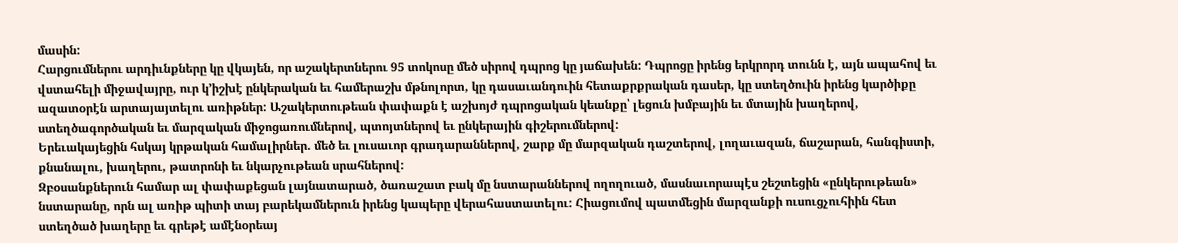մասին:
Հարցումներու արդիւնքները կը վկայեն, որ աշակերտներու 95 տոկոսը մեծ սիրով դպրոց կը յաճախեն: Դպրոցը իրենց երկրորդ տունն է, այն ապահով եւ վստահելի միջավայրը, ուր կ՚իշխէ ընկերական եւ համերաշխ մթնոլորտ, կը դասաւանդուին հետաքրքրական դասեր, կը ստեղծուին իրենց կարծիքը ազատօրէն արտայայտելու առիթներ: Աշակերտութեան փափաքն է աշխոյժ դպրոցական կեանքը՝ լեցուն խմբային եւ մտային խաղերով, ստեղծագործական եւ մարզական միջոցառումներով, պտոյտներով եւ ընկերային գիշերումներով:
Երեւակայեցին հսկայ կրթական համալիրներ. մեծ եւ լուսաւոր գրադարաններով, շարք մը մարզական դաշտերով, լողաւազան, ճաշարան, հանգիստի, քնանալու, խաղերու, թատրոնի եւ նկարչութեան սրահներով:
Զբօսանքներուն համար ալ փափաքեցան լայնատարած, ծառաշատ բակ մը նստարաններով ողողուած, մասնաւորապէս շեշտեցին «ընկերութեան» նստարանը, որն ալ առիթ պիտի տայ բարեկամներուն իրենց կապերը վերահաստատելու: Հիացումով պատմեցին մարզանքի ուսուցչուհիին հետ ստեղծած խաղերը եւ գրեթէ ամէնօրեայ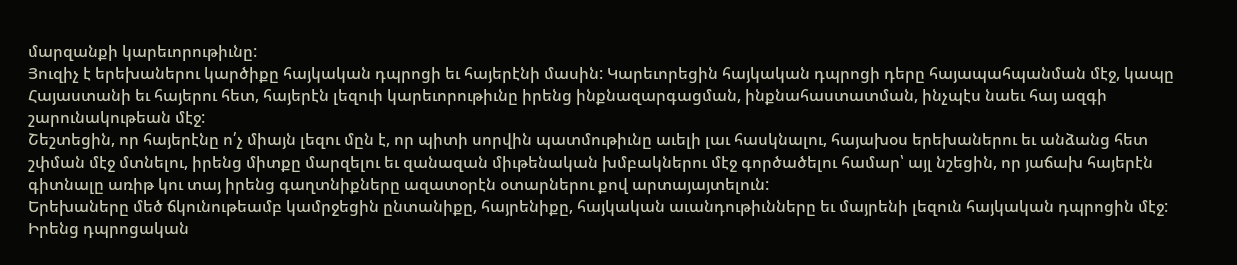մարզանքի կարեւորութիւնը:
Յուզիչ է երեխաներու կարծիքը հայկական դպրոցի եւ հայերէնի մասին: Կարեւորեցին հայկական դպրոցի դերը հայապահպանման մէջ, կապը Հայաստանի եւ հայերու հետ, հայերէն լեզուի կարեւորութիւնը իրենց ինքնազարգացման, ինքնահաստատման, ինչպէս նաեւ հայ ազգի շարունակութեան մէջ:
Շեշտեցին, որ հայերէնը ո՛չ միայն լեզու մըն է, որ պիտի սորվին պատմութիւնը աւելի լաւ հասկնալու, հայախօս երեխաներու եւ անձանց հետ շփման մէջ մտնելու, իրենց միտքը մարզելու եւ զանազան միւթենական խմբակներու մէջ գործածելու համար՝ այլ նշեցին, որ յաճախ հայերէն գիտնալը առիթ կու տայ իրենց գաղտնիքները ազատօրէն օտարներու քով արտայայտելուն:
Երեխաները մեծ ճկունութեամբ կամրջեցին ընտանիքը, հայրենիքը, հայկական աւանդութիւնները եւ մայրենի լեզուն հայկական դպրոցին մէջ: Իրենց դպրոցական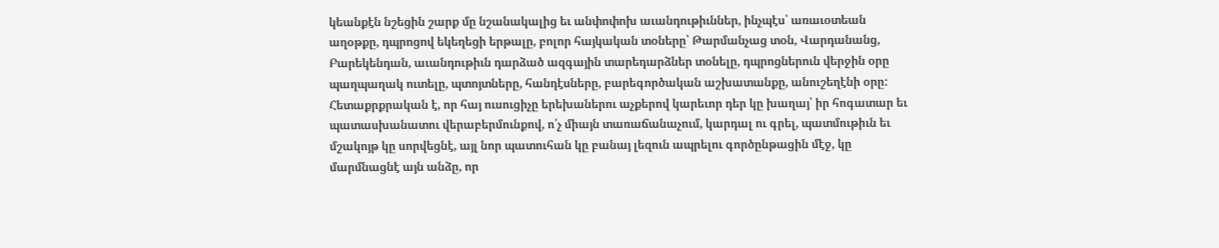կեանքէն նշեցին շարք մը նշանակալից եւ անփոփոխ աւանդութիւններ, ինչպէս՝ առաւօտեան աղօթքը, դպրոցով եկեղեցի երթալը, բոլոր հայկական տօները՝ Թարմանչաց տօն, Վարդանանց, Բարեկենդան, աւանդութիւն դարձած ազգային տարեդարձներ տօնելը, դպրոցներուն վերջին օրը պաղպաղակ ուտելը, պտոյտները, հանդէսները, բարեգործական աշխատանքը, անուշեղէնի օրը:
Հետաքրքրական է, որ հայ ուսուցիչը երեխաներու աչքերով կարեւոր դեր կը խաղայ՝ իր հոգատար եւ պատասխանատու վերաբերմունքով, ո՛չ միայն տառաճանաչում, կարդալ ու գրել, պատմութիւն եւ մշակոյթ կը սորվեցնէ, այլ նոր պատուհան կը բանայ լեզուն ապրելու գործընթացին մէջ, կը մարմնացնէ այն անձը, որ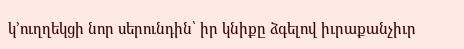կ՚ուղղեկցի նոր սերունդին՝ իր կնիքը ձգելով իւրաքանչիւր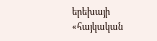երեխայի «հայկական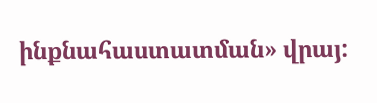ինքնահաստատման» վրայ: